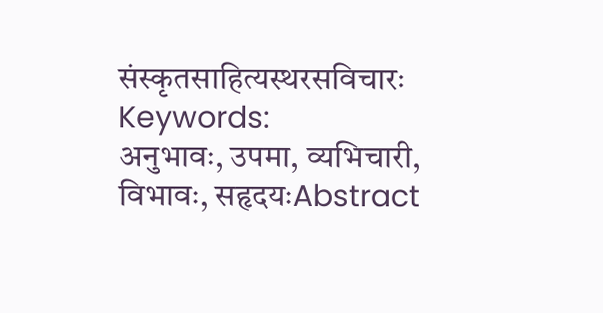संस्कृतसाहित्यस्थरसविचारः
Keywords:
अनुभावः, उपमा, व्यभिचारी, विभावः, सहृदयःAbstract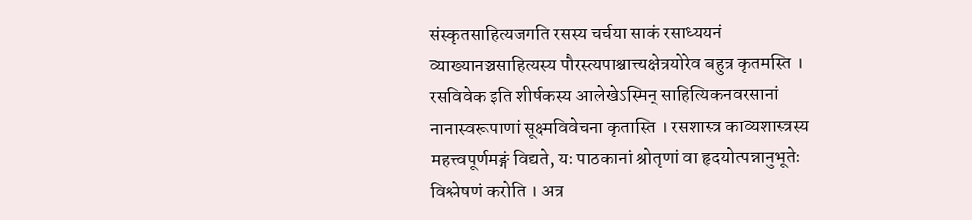संस्कृतसाहित्यजगति रसस्य चर्चया साकं रसाध्ययनं व्याख्यानञ्चसाहित्यस्य पौरस्त्यपाश्चात्त्यक्षेत्रयोरेव बहुत्र कृतमस्ति । रसविवेक इति शीर्षकस्य आलेखेऽस्मिन् साहित्यिकनवरसानां नानास्वरूपाणां सूक्ष्मविवेचना कृतास्ति । रसशास्त्र काव्यशास्त्रस्य महत्त्वपूर्णमङ्गं विद्यते, यः पाठकानां श्रोतृणां वा हृदयोत्पन्नानुभूतेः विश्लेषणं करोति । अत्र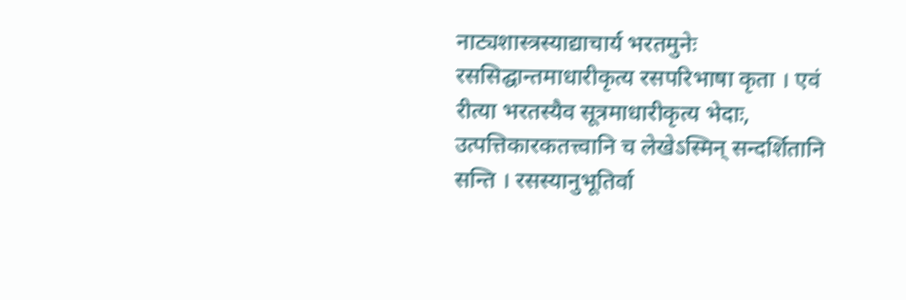नाट्यशास्त्रस्याद्याचार्य भरतमुनेः रससिद्घान्तमाधारीकृत्य रसपरिभाषा कृता । एवं रीत्या भरतस्यैव सूत्रमाधारीकृत्य भेदाः, उत्पत्तिकारकतत्त्वानि च लेखेऽस्मिन् सन्दर्शितानि सन्ति । रसस्यानुभूतिर्वा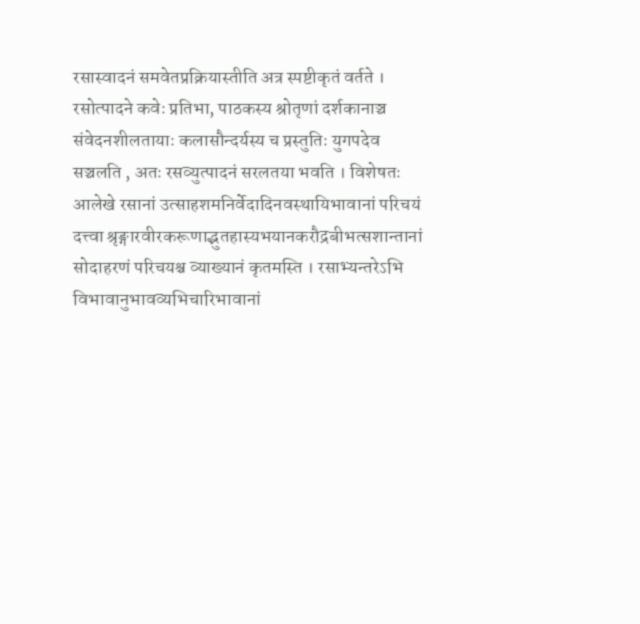रसास्वादनं समवेतप्रक्रियास्तीति अत्र स्पष्टीकृतं वर्तते । रसोत्पादने कवेः प्रतिभा, पाठकस्य श्रोतृणां दर्शकानाञ्च संवेदनशीलतायाः कलासौन्दर्यस्य च प्रस्तुतिः युगपदेव सञ्चलति , अतः रसव्युत्पादनं सरलतया भवति । विशेषतः आलेखे रसानां उत्साहशमनिर्वेदादिनवस्थायिभावानां परिचयं दत्त्वा श्रृङ्गारवीरकरूणाद्भुतहास्यभयानकरौद्रबीभत्सशान्तानां सोदाहरणं परिचयश्च व्याख्यानं कृतमस्ति । रसाभ्यन्तरेऽभि विभावानुभावव्यभिचारिभावानां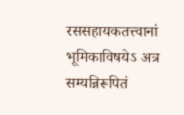रससहायकतत्त्वानां भूमिकाविषयेऽ अत्र सम्यन्निरूपितं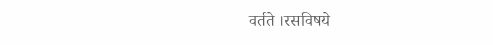वर्तते ।रसविषये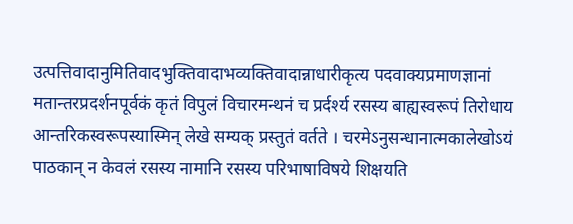उत्पत्तिवादानुमितिवादभुक्तिवादाभव्यक्तिवादान्नाधारीकृत्य पदवाक्यप्रमाणज्ञानां मतान्तरप्रदर्शनपूर्वकं कृतं विपुलं विचारमन्थनं च प्रर्दर्श्य रसस्य बाह्यस्वरूपं तिरोधाय आन्तरिकस्वरूपस्यास्मिन् लेखे सम्यक् प्रस्तुतं वर्तते । चरमेऽनुसन्धानात्मकालेखोऽयं पाठकान् न केवलं रसस्य नामानि रसस्य परिभाषाविषये शिक्षयति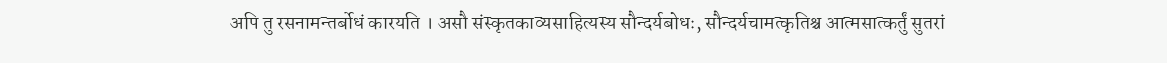अपि तु रसनामन्तर्बोधं कारयति । असौ संस्कृतकाव्यसाहित्यस्य सौन्दर्यबोधः, सौन्दर्यचामत्कृतिश्च आत्मसात्कर्तुं सुतरां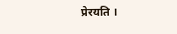प्रेरयति ।